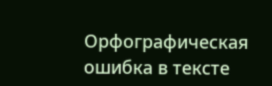Орфографическая ошибка в тексте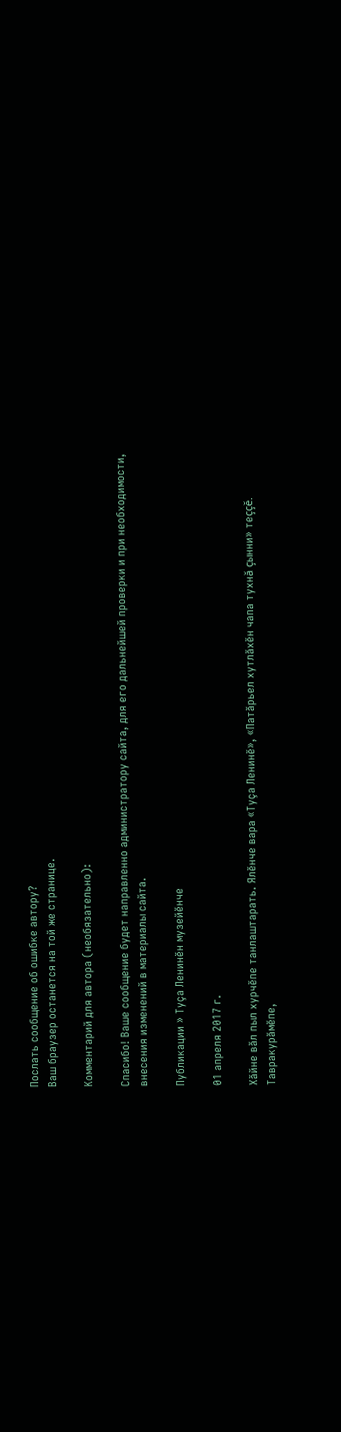Послать сообщение об ошибке автору?
Ваш браузер останется на той же странице.

Комментарий для автора (необязательно):

Спасибо! Ваше сообщение будет направленно администратору сайта, для его дальнейшей проверки и при необходимости, внесения изменений в материалы сайта.

Публикации » Туçа Ленинĕн музейĕнче

01 апреля 2017 г.

Хăйне вăл пыл хурчĕпе танлаштарать. Ялĕнче вара «Туçа Ленинĕ», «Патăрьел хутлăхĕн чапа тухнă çынни» теççĕ. Тавракурăмĕпе,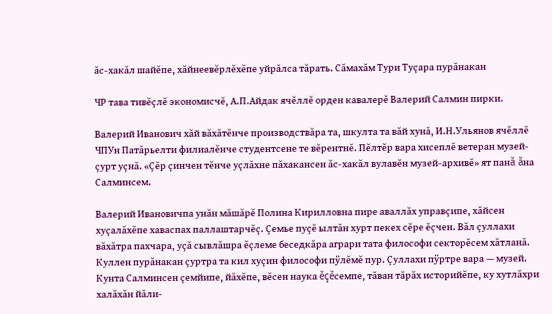ăс-хакăл шайĕпе, хăйнеевĕрлĕхĕпе уйрăлса тăрать. Сăмахăм Тури Туçара пурăнакан

ЧР тава тивĕçлĕ экономисчĕ, А.П.Айдак ячĕллĕ орден кавалерĕ Валерий Салмин пирки.

Валерий Иванович хăй вăхăтĕнче производствăра та, шкулта та вăй хунă, И.Н.Ульянов ячĕллĕ ЧПУн Патăрьелти филиалĕнче студентсене те вĕрентнĕ. Пĕлтĕр вара хисеплĕ ветеран музей-çурт уçнă. «Çĕр çинчен тĕнче уçлăхне пăхакансен ăс-хакăл вулавĕн музей-архивĕ» ят панă ăна Салминсем.

Валерий Ивановичпа унăн мăшăрĕ Полина Кирилловна пире аваллăх управçипе, хăйсен хуçалăхĕпе хаваспах паллаштарчĕç. Çемье пуçĕ ылтăн хурт пекех сĕре ĕçчен. Вăл çуллахи вăхăтра пахчара, уçă сывлăшра ĕçлеме беседкăра аграри тата философи секторĕсем хăтланă. Куллен пурăнакан çуртра та кил хуçин философи пÿлĕмĕ пур. Çуллахи пÿртре вара — музей. Кунта Салминсен çемйипе, йăхĕпе, вĕсен наука ĕçĕсемпе, тăван тăрăх историйĕпе, ку хутлăхри халăхăн йăли-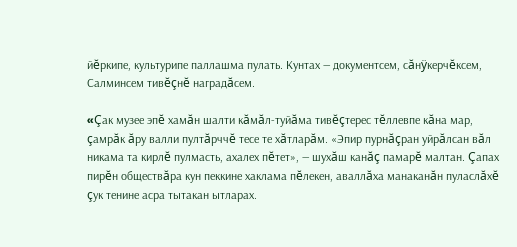йĕркипе, культурипе паллашма пулать. Кунтах — документсем, сăнÿкерчĕксем, Салминсем тивĕçнĕ наградăсем.

«Çак музее эпĕ хамăн шалти кăмăл-туйăма тивĕçтерес тĕллевпе кăна мар, çамрăк ăру валли пултăрччĕ тесе те хăтларăм. «Эпир пурнăçран уйрăлсан вăл никама та кирлĕ пулмасть, ахалех пĕтет», — шухăш канăç памарĕ малтан. Çапах пирĕн обществăра кун пеккине хаклама пĕлекен, аваллăха манаканăн пуласлăхĕ çук тенине асра тытакан ытларах.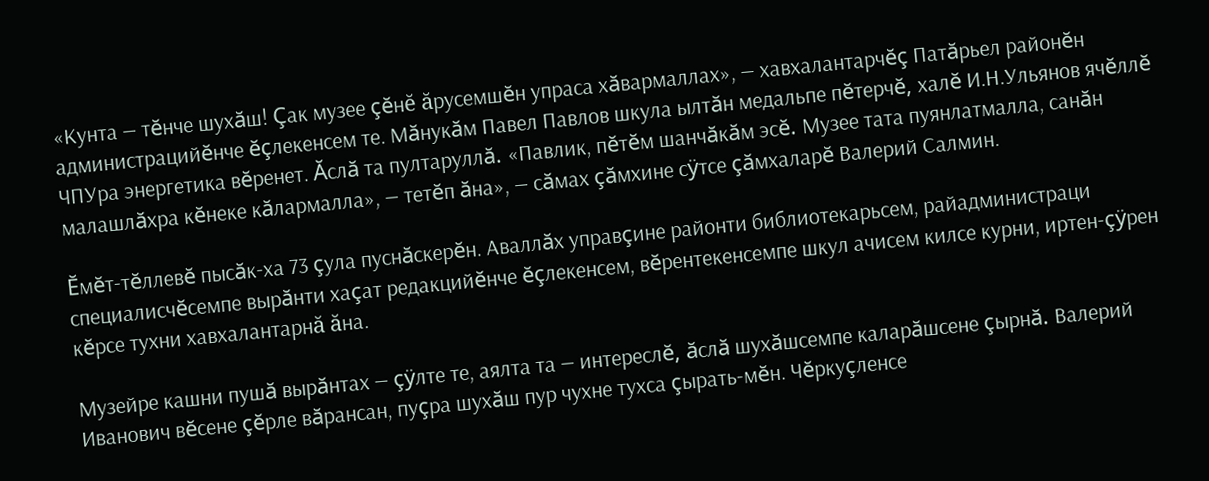«Кунта — тĕнче шухăш! Çак музее çĕнĕ ăрусемшĕн упраса хăвармаллах», — хавхалантарчĕç Патăрьел районĕн администрацийĕнче ĕçлекенсем те. Мăнукăм Павел Павлов шкула ылтăн медальпе пĕтерчĕ, халĕ И.Н.Ульянов ячĕллĕ ЧПУра энергетика вĕренет. Ăслă та пултаруллă. «Павлик, пĕтĕм шанчăкăм эсĕ. Музее тата пуянлатмалла, санăн малашлăхра кĕнеке кăлармалла», — тетĕп ăна», — сăмах çăмхине сÿтсе çăмхаларĕ Валерий Салмин.

Ĕмĕт-тĕллевĕ пысăк-ха 73 çула пуснăскерĕн. Аваллăх управçине районти библиотекарьсем, райадминистраци специалисчĕсемпе вырăнти хаçат редакцийĕнче ĕçлекенсем, вĕрентекенсемпе шкул ачисем килсе курни, иртен-çÿрен кĕрсе тухни хавхалантарнă ăна.

Mузейре кашни пушă вырăнтах — çÿлте те, аялта та — интереслĕ, ăслă шухăшсемпе каларăшсене çырнă. Валерий Иванович вĕсене çĕрле вăрансан, пуçра шухăш пур чухне тухса çырать-мĕн. Чĕркуçленсе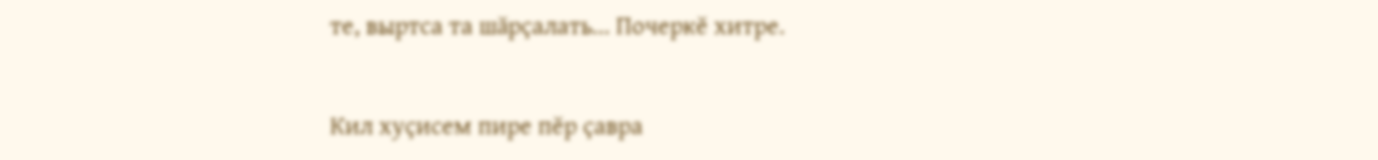те, выртса та шăрçалать... Почеркĕ хитре.

Кил хуçисем пире пĕр çавра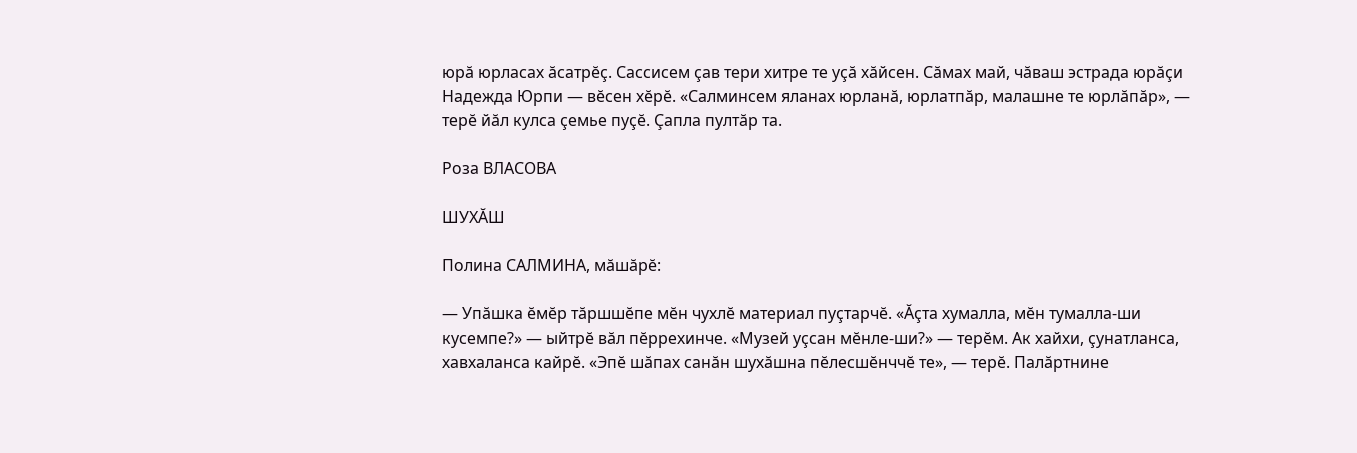юрă юрласах ăсатрĕç. Сассисем çав тери хитре те уçă хăйсен. Сăмах май, чăваш эстрада юрăçи Надежда Юрпи — вĕсен хĕрĕ. «Салминсем яланах юрланă, юрлатпăр, малашне те юрлăпăр», — терĕ йăл кулса çемье пуçĕ. Çапла пултăр та.

Роза ВЛАСОВА

ШУХĂШ

Полина САЛМИНА, мăшăрĕ:

— Упăшка ĕмĕр тăршшĕпе мĕн чухлĕ материал пуçтарчĕ. «Ăçта хумалла, мĕн тумалла-ши кусемпе?» — ыйтрĕ вăл пĕррехинче. «Музей уçсан мĕнле-ши?» — терĕм. Ак хайхи, çунатланса, хавхаланса кайрĕ. «Эпĕ шăпах санăн шухăшна пĕлесшĕнччĕ те», — терĕ. Палăртнине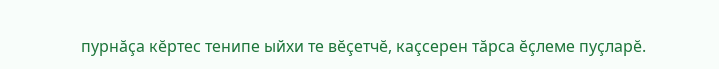пурнăçа кĕртес тенипе ыйхи те вĕçетчĕ, каçсерен тăрса ĕçлеме пуçларĕ.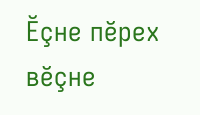Ĕçне пĕрех вĕçне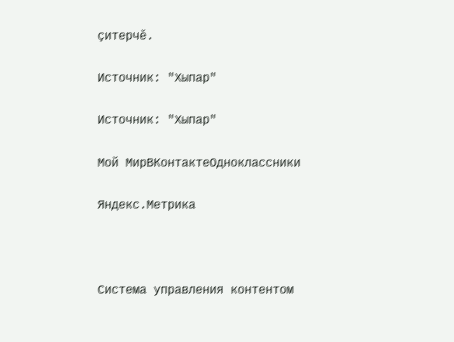çитерчĕ.

Источник: "Хыпар"

Источник: "Хыпар"

Мой МирВКонтактеОдноклассники

Яндекс.Метрика



Система управления контентом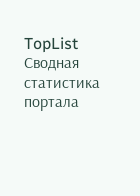TopList Сводная статистика портала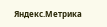Яндекс.Метрика